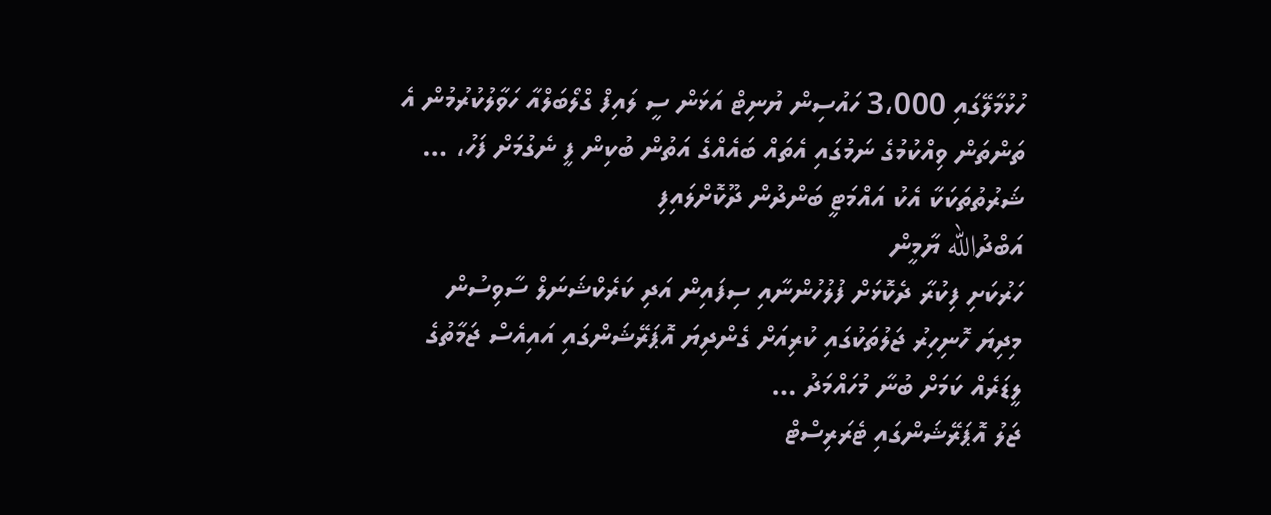ހުޅުމާލޭގައި 3،000 ހައުސިން ޔުނިޓް އަޅަން ސީ ލައިފް ގްލޯބަލްއާ ހަވާލުކުރުމުން އެ ތަންތަން ވިއްކުމުގެ ނަމުގައި އެތައް ބައެއްގެ އަތުން ބުކިން ފީ ނެގުމަށް ފަހު، …
ޝަރުތުތަކަކާ އެކު އައްމަޓީ ބަންދުން ދޫކޮށްލައިފި
އަބްދުالله ޔާމީން
ހަރުކަށި ފިކުރާ ދެކޮޅަށް ފުލުހުންނާއި ސިފައިން އަދި ކަރެކްޝަނަލް ސާވިސުން މިދިޔަ ހޮނިހިރު ޖަލުތަކުގައި ކުރިއަށް ގެންދިޔަ އޮޕަރޭޝަންގައި އައިއެސް ޖަމާތުގެ ލީޑަރެއް ކަމަށް ބުނާ މުހައްމަދު …
ޖަލު އޮޕަރޭޝަންގައި ޓެރަރިސްޓް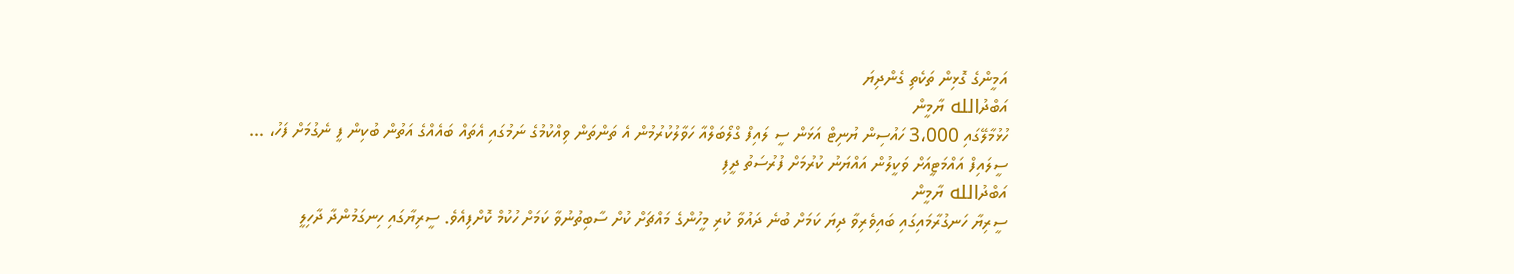އަމީންގެ ގޮޅިން ތަކެތި ގެންދިޔަ
އަބްދުالله ޔާމީން
ހުޅުމާލޭގައި 3،000 ހައުސިން ޔުނިޓް އަޅަން ސީ ލައިފް ގްލޯބަލްއާ ހަވާލުކުރުމުން އެ ތަންތަން ވިއްކުމުގެ ނަމުގައި އެތައް ބައެއްގެ އަތުން ބުކިން ފީ ނެގުމަށް ފަހު، …
ސީލައިފް އައްމަޓީއަށް ވަކީލުން އައްޔަނު ކުރުމަށް ފުރުސަތު ދީފި
އަބްދުالله ޔާމީން
ސީރިޔާ ހަނގުރާމައިގައި ބައިވެރިވާ ދިޔަ ކަމަށް ބުނެ ދައުވާ ކުރި މީހުންގެ މައްޗަށް ކުށް ސާބިތުނުވާ ކަމަށް ހުކުމް ކޮށްފިއެވެ. ސީރިޔާގައި ހިނގަމުންދާ ދާހިލީ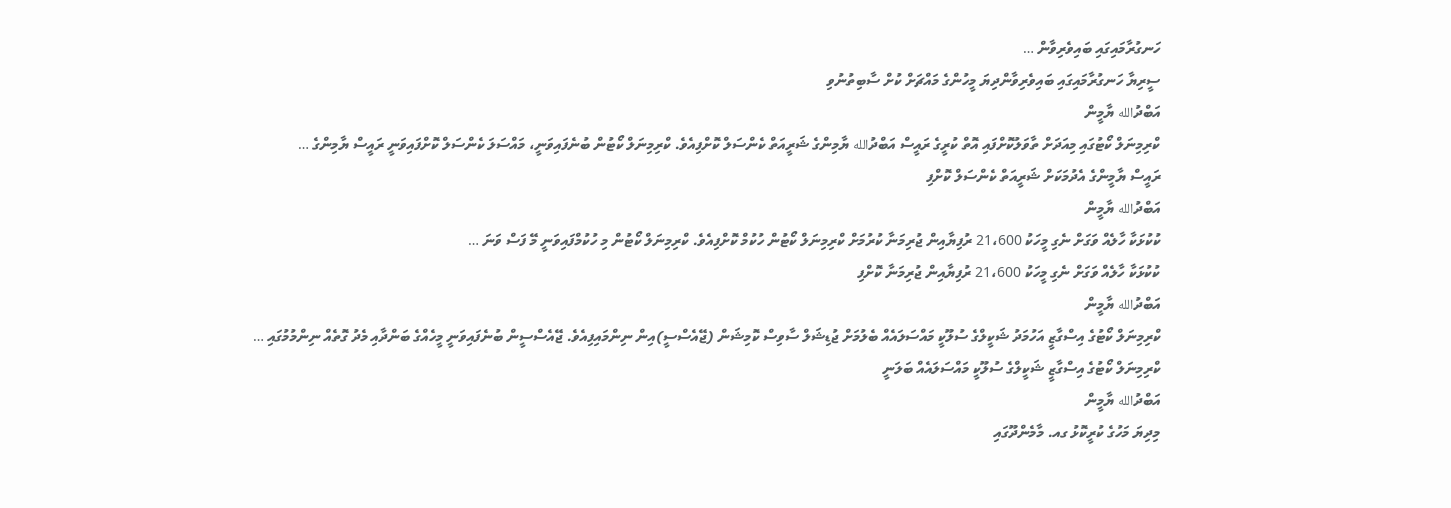ހަނގުރާމައިގައި ބައިވެރިވާން …
ސީރިޔާ ހަނގުރާމައިގައި ބައިވެރިވާންދިޔަ މީހުންގެ މައްޗަށް ކުށް ސާބިތުނުވި
އަބްދުالله ޔާމީން
ކްރިމިނަލް ކޯޓުގައި މިއަދަށް ތާވަލުކޮށްފައި އޮތް ކުރީގެ ރައީސް އަބްދުالله ޔާމިންގެ ޝަރީއަތް ކެންސަލް ކޮށްފިއެވެ. ކްރިމިނަލް ކޯޓުން ބުނެފައިވަނީ، މައްސަލަ ކެންސަލް ކޮށްފައިވަނީ ރައީސް ޔާމިންގެ …
ރައީސް ޔާމީންގެ އެދުމަކަށް ޝަރީއަތް ކެންސަލް ކޮށްފި
އަބްދުالله ޔާމީން
ކުކުޅަކާ ހާލެއް ވަގަށް ނެގި މީހަކު 21،600 ރުފިޔާއިން ޖުރިމަނާ ކުރުމަށް ކްރިމިނަލް ކޯޓުން ހުކުމް ކޮށްފިއެވެ. ކްރިމިނަލް ކޯޓުން މި ހުކުމްފައިވަނީ މޭ ފަސް ވަނަ …
ކުކުޅަކާ ހާލެއް ވަގަށް ނެގި މީހަކު 21،600 ރުފިޔާއިން ޖުރިމަނާ ކޮށްފި
އަބްދުالله ޔާމީން
ކްރިމިނަލް ކޯޓުގެ އިސްގާޒީ އަހުމަދު ޝަކީލްގެ ސުލޫކީ މައްސަލައެއް ބެލުމަށް ޖުޑިޝަލް ސާވިސް ކޮމިޝަން (ޖޭއެސްސީ)އިން ނިންމައިފިއެވެ. ޖޭއެސްސީން ބުނެފައިވަނީ މީހެއްގެ ބަންދާއި މެދު ގޮތެއް ނިންމުމުގައި …
ކްރިމިނަލް ކޯޓުގެ އިސްގާޒީ ޝަކީލްގެ ސުލޫކީ މައްސަލައެއް ބަލަނީ
އަބްދުالله ޔާމީން
މިދިޔަ މަހުގެ ކުރީކޮޅު ގއ. މާމެންދޫގައި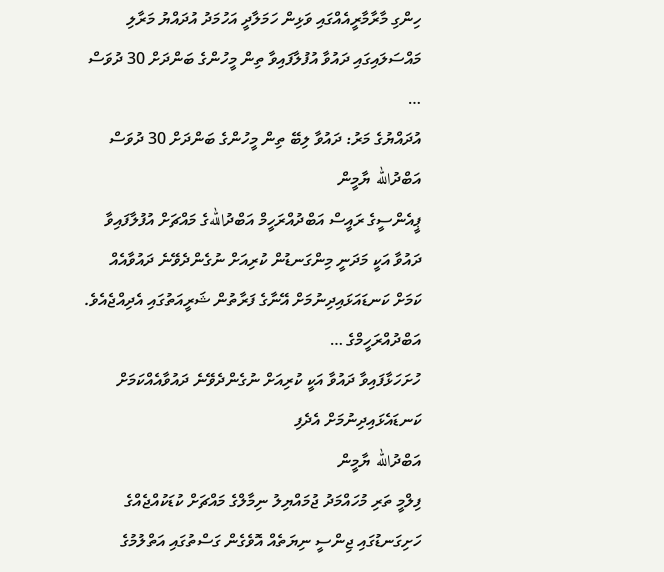ހިންގި މާރާމާރީއެއްގައި ވަޅިން ހަމަލާދީ އަހުމަދު އުދައްޔު މަރާލި މައްސަލައިގައި ދައުވާ އުފުލާފައިވާ ތިން މީހުންގެ ބަންދަށް 30 ދުވަސް …
އުދައްޔުގެ މަރު: ދައުވާ ލިބޭ ތިން މީހުންގެ ބަންދަށް 30 ދުވަސް
އަބްދުالله ޔާމީން
ޕީއެންސީގެ ރައީސް އަބްދުއްރަހީމް އަބްދުاللهގެ މައްޗަށް އުފުލާފައިވާ ދައުވާ އަކީ މަދަނީ މިންގަނޑުން ކުރިއަށް ނުގެންދެވޭނެ ދައުވާއެއް ކަމަށް ކަނޑައަޅައިދިނުމަށް އޭނާގެ ފަރާތުން ޝަރީއަތުގައި އެދިއްޖެއެވެ. އަބްދުއްރަހީމްގެ …
ހުށަހަޅާފައިވާ ދައުވާ އަކީ ކުރިއަށް ނުގެންދެވޭނެ ދައުވާއެއްކަމަށް ކަނޑައެޅައިދިނުމަށް އެދެފި
އަބްދުالله ޔާމީން
ފިލްމީ ތަރި މުހައްމަދު ޖުމައްޔިލު ނިމާލްގެ މައްޗަށް ކުޑަކުއްޖެއްގެ ހަށިގަނޑުގައި ޖިންސީ ނިޔަތެއް އޮވެގެން ގަސްތުގައި އަތްލުމުގެ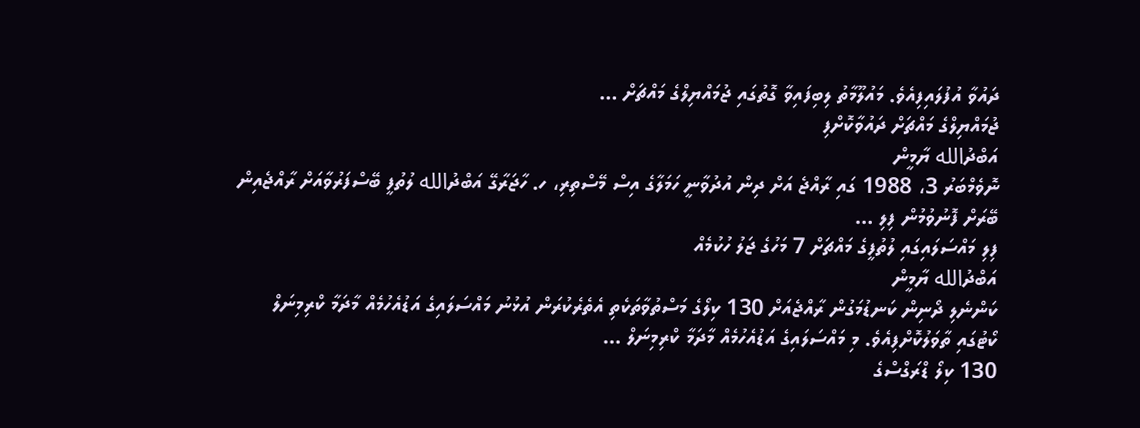ދައުވާ އުފުލައިފިއެވެ. މައުލޫމާތު ލިބިފައިވާ ގޮތުގައި ޖުމައްޔިލްގެ މައްޗަށް …
ޖުމައްޔިލްގެ މައްޗަށް ދައުވާކޮށްފި
އަބްދުالله ޔާމީން
ނޮވެމްބަރު 3، 1988 ގައި ރާއްޖެ އަށް ދިން އުދުވާނީ ހަމަލާގެ އިސް މޭސްތިރި، ހ. ހާޖަރާގޭ އަބްދުالله ލުތުފީ ބޭސްފަރުވާއަށް ރާއްޖެއިން ބޭރަށް ފޮނުވުމުން ފިލި …
ފިލި މައްސަލައިގައި ލުތުފީގެ މައްޗަށް 7 މަހުގެ ޖަލު ހުކުމެއް
އަބްދުالله ޔާމީން
ކަންނެލި ދޯނިން ކަނޑުމަގުން ރާއްޖެއަށް 130 ކިލޯގެ މަސްތުވާތަކެތި އެތެރެކުރަން އުޅުނު މައްސަލައިގެ އަޑުއެހުމެއް މާދަމާ ކްރިމިނަލް ކޯޓުގައި ތާވަލުކޮށްފިއެވެ. މި މައްސަލައިގެ އަޑުއެހުމެއް މާދަމާ ކްރިމިނަލް …
130 ކިލޯ ޑްރަގްސްގެ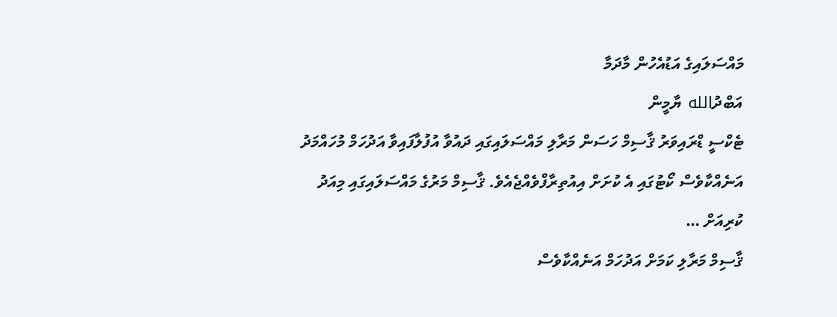މައްސަލައިގެ އަޑުއެހުން މާދަމާ
އަބްދުالله ޔާމީން
ޓެކްސީ ޑްރައިވަރު ޤާސިމް ހަސަން މަރާލި މައްސަލައިގައި ދައުވާ އުފުލާފައިވާ އަދުހަމް މުހައްމަދު އަނެއްކާވެސް ކޯޓުގައި އެ ކުށަށް އިއުތިރާފްވެއްޖެއެވެ. ޤާސިމް މަރުގެ މައްސަލައިގައި މިއަދު ކުރިއަށް …
ޤާސިމް މަރާލި ކަމަށް އަދުހަމް އަނެއްކާވެސް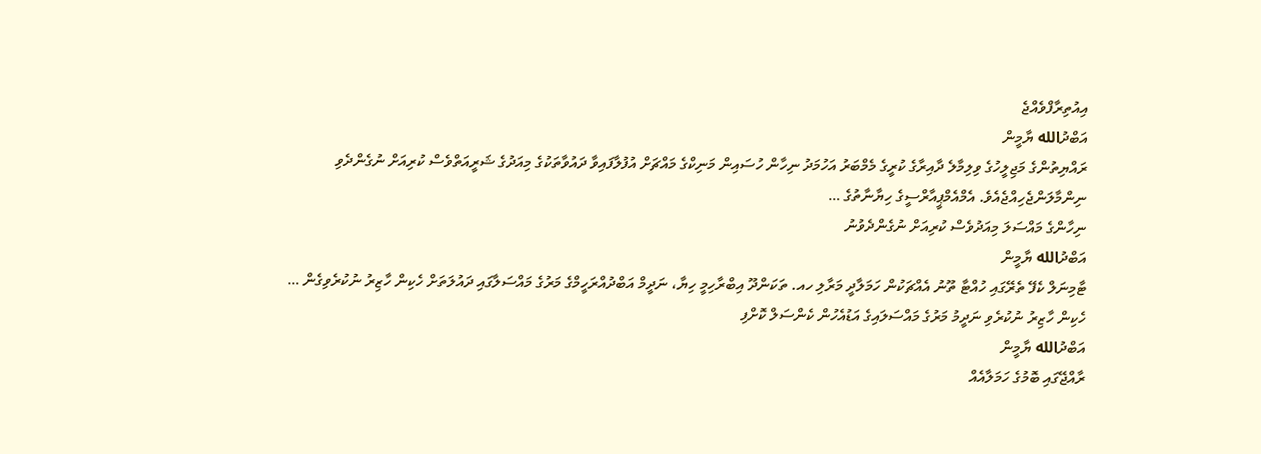އިއުތިރާފްވެއްޖެ
އަބްދުالله ޔާމީން
ރައްޔިތުންގެ މަޖިލީހުގެ ވިލިމާލެ ދާއިރާގެ ކުރީގެ މެމްބަރު އަހުމަދު ނިހާން ހުސައިން މަނިކްގެ މައްޗަށް އުފުލާފައިވާ ދައުވާތަކުގެ މިއަދުގެ ޝަރީއަތްވެސް ކުރިއަށް ނުގެންދެވި ނިންމާލަންޖެހިއްޖެއެވެ. އެމްއެމްޕީއާރްސީގެ ހިޔާނާތުގެ …
ނިހާންގެ މައްސަލަ މިއަދުވެސް ކުރިއަށް ނުގެންދެވުނު
އަބްދުالله ޔާމީން
ޓާމިނަލް ކެފޭ ތެރޭގައި ހުއްޓާ ތޫނު އެއްޗަކުން ހަމަލާދީ މަރާލި ހއ. ތަކަންދޫ އިބްރާހިމީ ހިޔާ، ނަދީމް އަބްދުއްރަހީމްގެ މަރުގެ މައްސަލާގައި ދައުލަތަށް ހެކިން ހާޒިރު ނުކުރެވިގެން …
ހެކިން ހާޒިރު ނުކުރެވި ނަދީމު މަރުގެ މައްސަލައިގެ އަޑުއެހުން ކެންސަލް ކޮށްފި
އަބްދުالله ޔާމީން
ރާއްޖޭގައި ބޮމުގެ ހަމަލާއެއް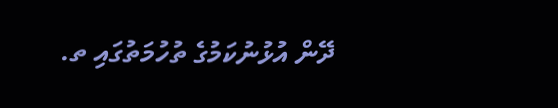ދޭން އުޅުނުކަމުގެ ތުހުމަތުގައި ތ.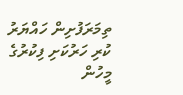ތިމަރަފުށިން ހައްޔަރު ކުރި ހަރުކަށި ފިކުރުގެ މީހުން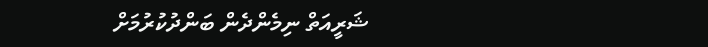ޝަރީއަތް ނިމެންދެން ބަންދުކުރުމަށް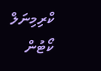ކްރިމިނަލް ކޯޓުން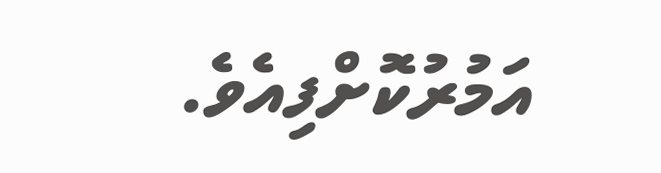އަމުރުކޮށްފިއެވެ.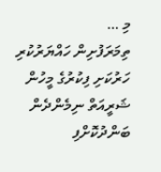މި …
ތިމަރަފުށިން ހައްޔަރުކުރި ހަރުކަށި ފިކުރުގެ މީހުން ޝަރީއަތް ނިމެންދެން ބަންދުކޮށްފި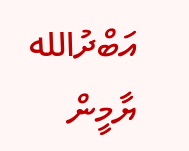އަބްދުالله ޔާމީން